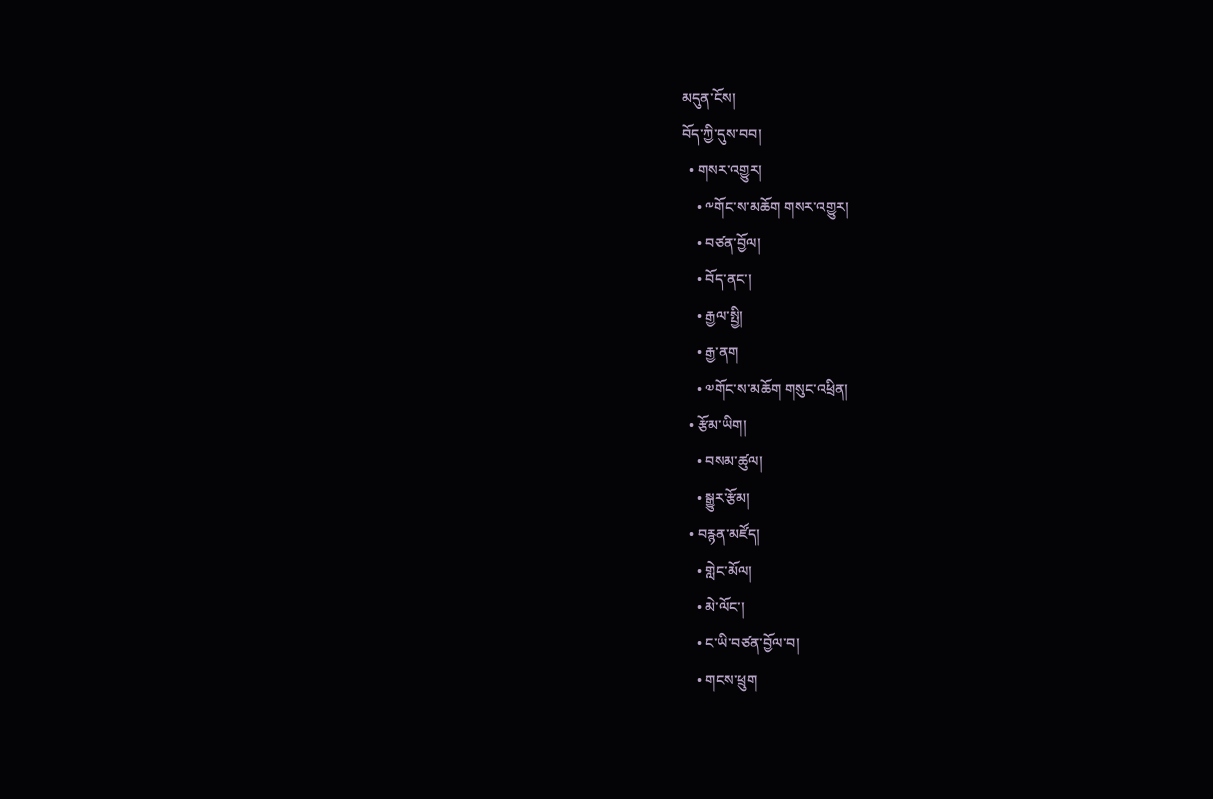མདུན་ངོས།
བོད་ཀྱི་དུས་བབ།
  • གསར་འགྱུར།
    • ༸གོང་ས་མཆོག གསར་འགྱུར།
    • བཙན་བྱོལ།
    • བོད་ནང་།
    • རྒྱལ་སྤྱི།
    • རྒྱ་ནག
    • ༧གོང་ས་མཆོག གསུང་འཕྲིན།
  • རྩོམ་ཡིག།
    • བསམ་ཚུལ།
    • སྒྱུར་རྩོམ།
  • བརྙན་མཛོད།
    • གླེང་མོལ།
    • མེ་ལོང་།
    • ང་ཡི་བཙན་བྱོལ་བ།
    • གངས་ཕྲུག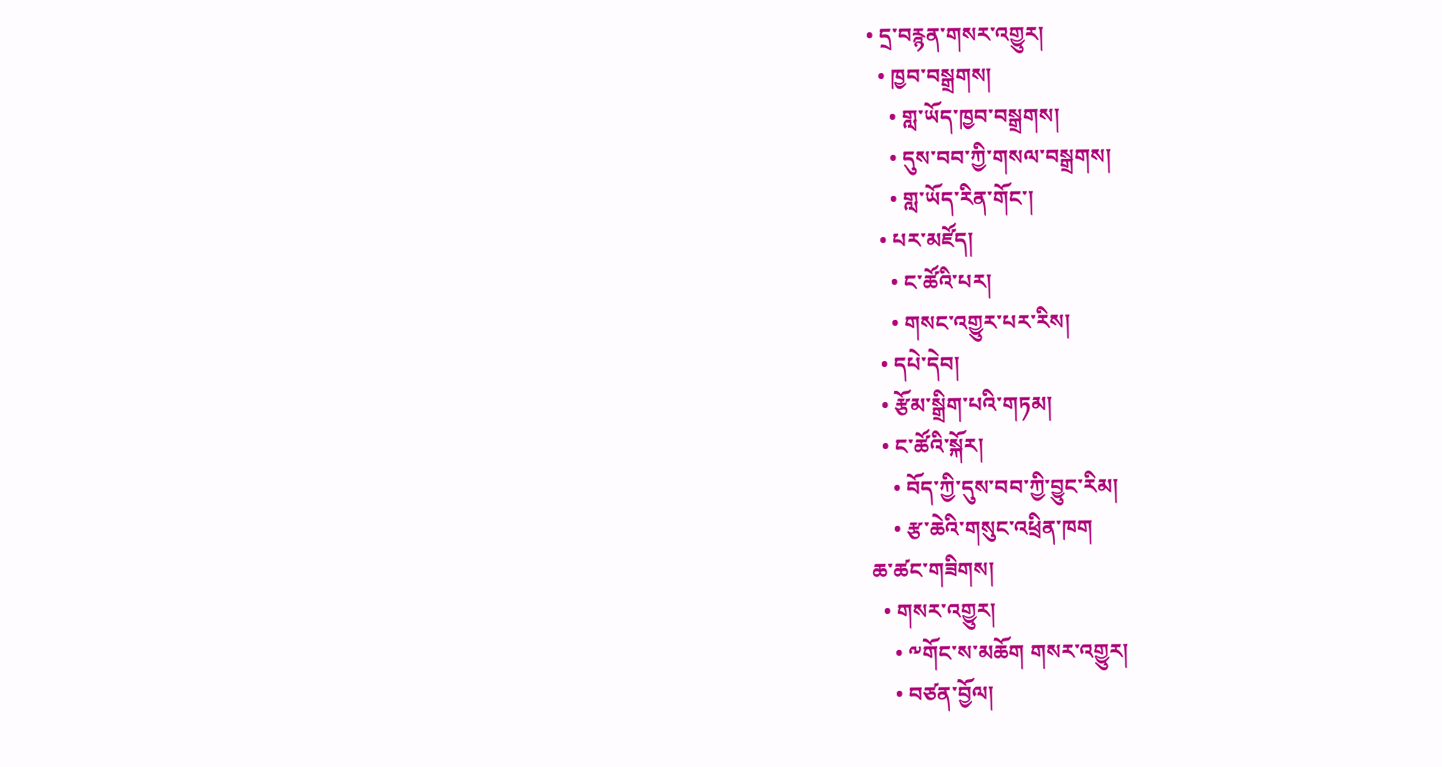• དྲ་བརྙན་གསར་འགྱུར།
  • ཁྱབ་བསྒྲགས།
    • གླ་ཡོད་ཁྱབ་བསྒྲགས།
    • དུས་བབ་ཀྱི་གསལ་བསྒྲགས།
    • གླ་ཡོད་རིན་གོང་།
  • པར་མཛོད།
    • ང་ཚོའི་པར།
    • གསང་འགྱུར་པར་རིས།
  • དཔེ་དེབ།
  • རྩོམ་སྒྲིག་པའི་གཏམ།
  • ང་ཚོའི་སྐོར།
    • བོད་ཀྱི་དུས་བབ་ཀྱི་བྱུང་རིམ།
    • རྩ་ཆེའི་གསུང་འཕྲིན་ཁག
ཆ་ཚང་གཟིགས།
  • གསར་འགྱུར།
    • ༸གོང་ས་མཆོག གསར་འགྱུར།
    • བཙན་བྱོལ།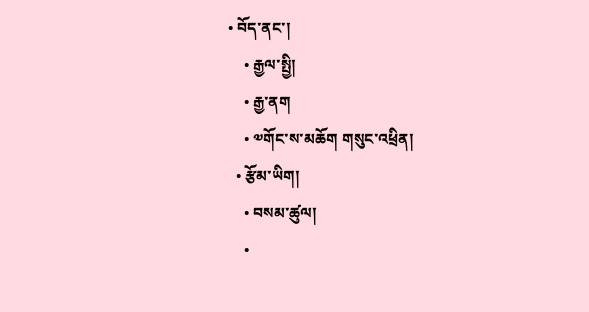• བོད་ནང་།
    • རྒྱལ་སྤྱི།
    • རྒྱ་ནག
    • ༧གོང་ས་མཆོག གསུང་འཕྲིན།
  • རྩོམ་ཡིག།
    • བསམ་ཚུལ།
    •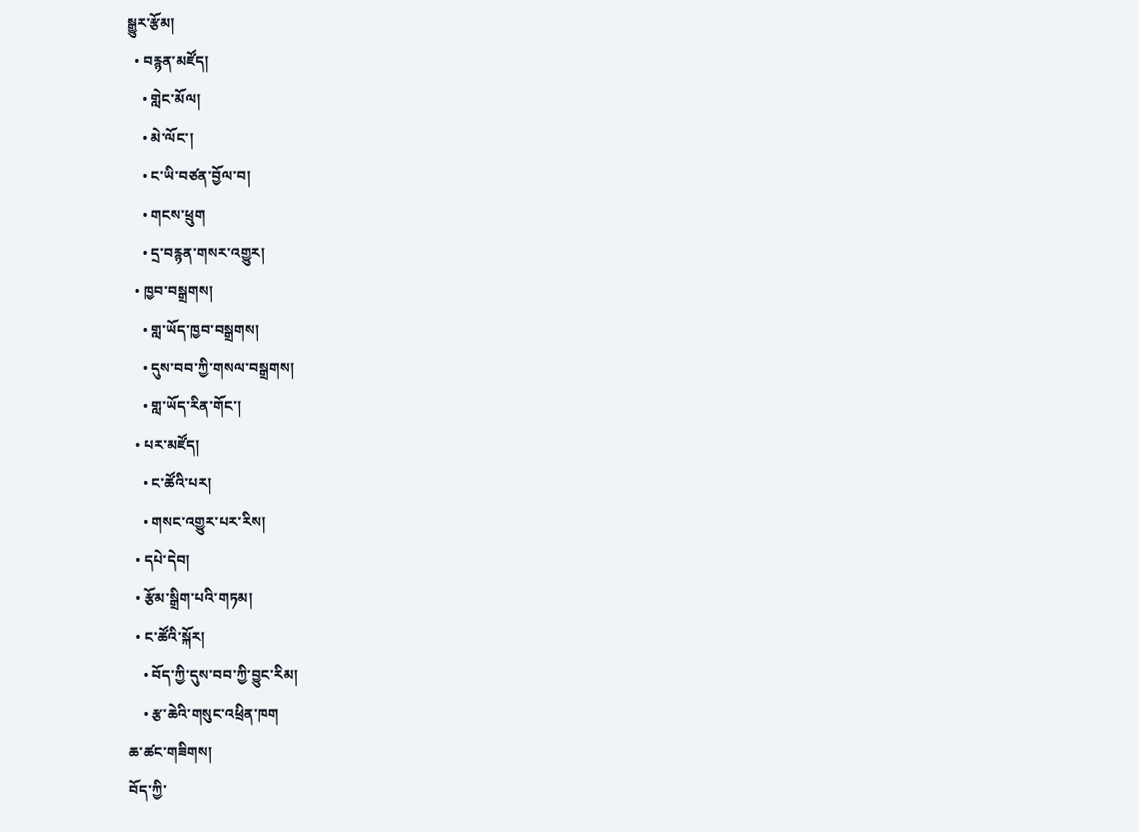སྒྱུར་རྩོམ།
  • བརྙན་མཛོད།
    • གླེང་མོལ།
    • མེ་ལོང་།
    • ང་ཡི་བཙན་བྱོལ་བ།
    • གངས་ཕྲུག
    • དྲ་བརྙན་གསར་འགྱུར།
  • ཁྱབ་བསྒྲགས།
    • གླ་ཡོད་ཁྱབ་བསྒྲགས།
    • དུས་བབ་ཀྱི་གསལ་བསྒྲགས།
    • གླ་ཡོད་རིན་གོང་།
  • པར་མཛོད།
    • ང་ཚོའི་པར།
    • གསང་འགྱུར་པར་རིས།
  • དཔེ་དེབ།
  • རྩོམ་སྒྲིག་པའི་གཏམ།
  • ང་ཚོའི་སྐོར།
    • བོད་ཀྱི་དུས་བབ་ཀྱི་བྱུང་རིམ།
    • རྩ་ཆེའི་གསུང་འཕྲིན་ཁག
ཆ་ཚང་གཟིགས།
བོད་ཀྱི་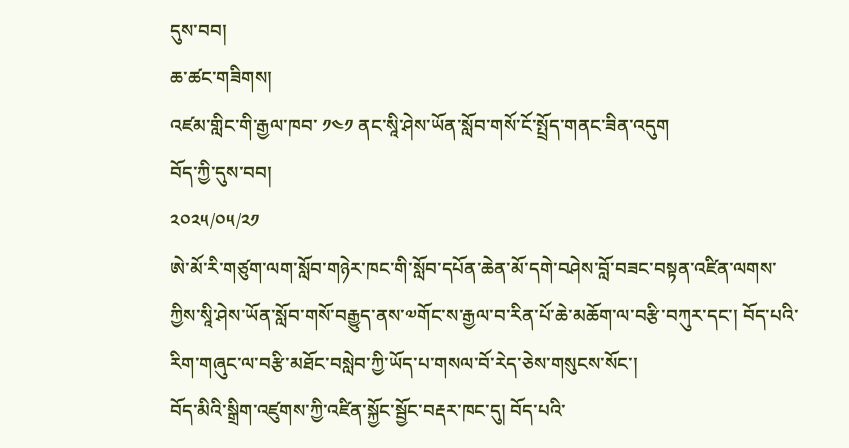དུས་བབ།
ཆ་ཚང་གཟིགས།
འཛམ་གླིང་གི་རྒྱལ་ཁབ་ ༡༤༡ ནང་སཱི་ཤེས་ཡོན་སློབ་གསོ་ངོ་སྤྲོད་གནང་ཟིན་འདུག
བོད་ཀྱི་དུས་བབ།
༢༠༢༥/༠༥/༢༡
ཨེ་མོ་རི་གཙུག་ལག་སློབ་གཉེར་ཁང་གི་སློབ་དཔོན་ཆེན་མོ་དགེ་བཤེས་བློ་བཟང་བསྟན་འཛིན་ལགས་ཀྱིས་སཱི་ཤེས་ཡོན་སློབ་གསོ་བརྒྱུད་ནས་༧གོང་ས་རྒྱལ་བ་རིན་པོ་ཆེ་མཆོག་ལ་བརྩི་བཀུར་དང་། བོད་པའི་རིག་གཞུང་ལ་བརྩི་མཐོང་བསླེབ་ཀྱི་ཡོད་པ་གསལ་བོ་རེད་ཅེས་གསུངས་སོང་།
བོད་མིའི་སྒྲིག་འཛུགས་ཀྱི་འཛིན་སྐྱོང་སྦྱོང་བརྡར་ཁང་དུ། བོད་པའི་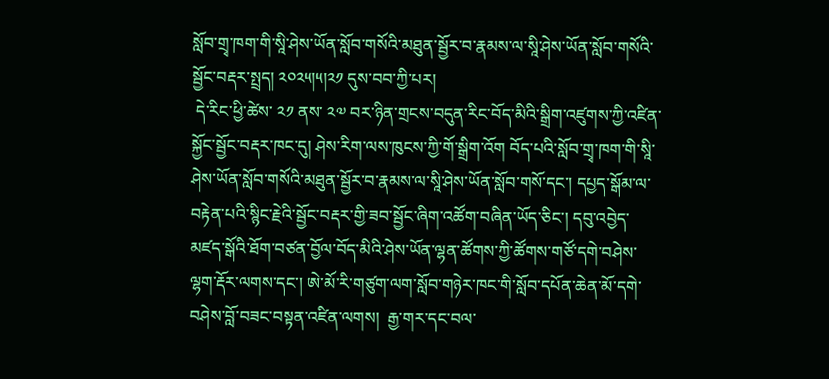སློབ་གྲྭ་ཁག་གི་སཱི་ཤེས་ཡོན་སློབ་གསོའི་མཐུན་སྦྱོར་བ་རྣམས་ལ་སཱི་ཤེས་ཡོན་སློབ་གསོའི་སྦྱོང་བརྡར་སྤྲད། ༢༠༢༥།༥།༢༡ དུས་བབ་ཀྱི་པར།
 དེ་རིང་ཕྱི་ཚེས་ ༢༡ ནས་ ༢༧ བར་ཉིན་གྲངས་བདུན་རིང་བོད་མིའི་སྒྲིག་འཛུགས་ཀྱི་འཛིན་སྐྱོང་སྦྱོང་བརྡར་ཁང་དུ། ཤེས་རིག་ལས་ཁུངས་ཀྱི་གོ་སྒྲིག་འོག བོད་པའི་སློབ་གྲྭ་ཁག་གི་སཱི་ཤེས་ཡོན་སློབ་གསོའི་མཐུན་སྦྱོར་བ་རྣམས་ལ་སཱི་ཤེས་ཡོན་སློབ་གསོ་དང་། དཔྱད་སྒོམ་ལ་བརྟེན་པའི་སྙིང་རྗེའི་སྦྱོང་བརྡར་གྱི་ཟབ་སྦྱོང་ཞིག་འཚོག་བཞིན་ཡོད་ཅིང་། དབུ་འབྱེད་མཛད་སྒོའི་ཐོག་བཙན་བྱོལ་བོད་མིའི་ཤེས་ཡོན་ལྷན་ཚོགས་ཀྱི་ཚོགས་གཙོ་དགེ་བཤེས་ལྷག་རྡོར་ལགས་དང་། ཨེ་མོ་རི་གཙུག་ལག་སློབ་གཉེར་ཁང་གི་སློབ་དཔོན་ཆེན་མོ་དགེ་བཤེས་བློ་བཟང་བསྟན་འཛིན་ལགས།  རྒྱ་གར་དང་བལ་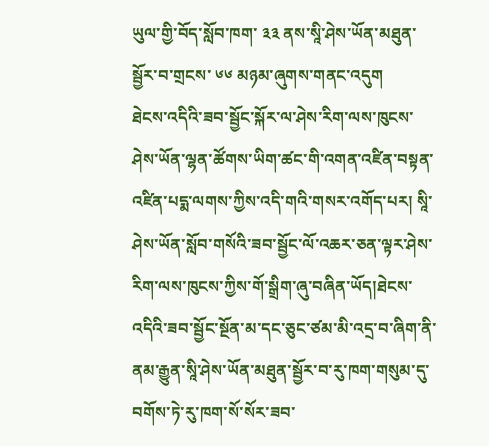ཡུལ་གྱི་བོད་སློབ་ཁག་ ༣༣ ནས་སཱི་ཤེས་ཡོན་མཐུན་སྦྱོར་བ་གྲངས་ ༦༦ མཉམ་ཞུགས་གནང་འདུག
ཐེངས་འདིའི་ཟབ་སྦྱོང་སྐོར་ལ་ཤེས་རིག་ལས་ཁུངས་ཤེས་ཡོན་ལྷན་ཚོགས་ཡིག་ཚང་གི་འགན་འཛིན་བསྟན་འཛིན་པདྨ་ལགས་ཀྱིས་འདི་གའི་གསར་འགོད་པར། སཱི་ཤེས་ཡོན་སློབ་གསོའི་ཟབ་སྦྱོང་ལོ་འཆར་ཅན་ལྟར་ཤེས་རིག་ལས་ཁུངས་ཀྱིས་གོ་སྒྲིག་ཞུ་བཞིན་ཡོད།ཐེངས་འདིའི་ཟབ་སྦྱོང་སྔོན་མ་དང་ཅུང་ཙམ་མི་འདྲ་བ་ཞིག་ནི་ནམ་རྒྱུན་སཱི་ཤེས་ཡོན་མཐུན་སྦྱོར་བ་རུ་ཁག་གསུམ་དུ་བགོས་ཏེ་རུ་ཁག་སོ་སོར་ཟབ་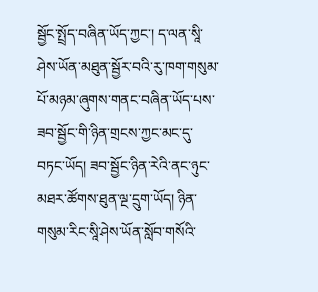སྦྱོང་སྤྲོད་བཞིན་ཡོད་ཀྱང་། ད་ལན་སཱི་ཤེས་ཡོན་མཐུན་སྦྱོར་བའི་རུ་ཁག་གསུམ་པོ་མཉམ་ཞུགས་གནང་བཞིན་ཡོད་པས་ཟབ་སྦྱོང་གི་ཉིན་གྲངས་ཀྱང་མང་དུ་བཏང་ཡོད། ཟབ་སྦྱོང་ཉིན་རེའི་ནང་ཉུང་མཐར་ཚོགས་ཐུན་ལྔ་དྲུག་ཡོད། ཉིན་གསུམ་རིང་སཱི་ཤེས་ཡོན་སློབ་གསོའི་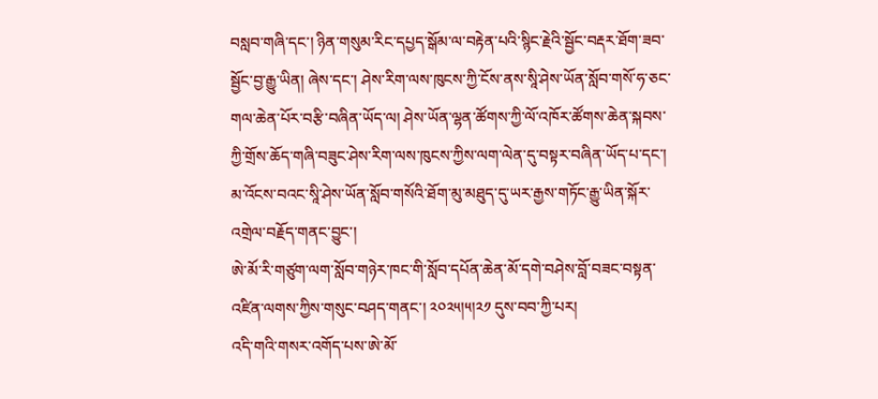བསླབ་གཞི་དང་། ཉིན་གསུམ་རིང་དཔྱད་སྒོམ་ལ་བརྟེན་པའི་སྙིང་རྗེའི་སྦྱོང་བརྡར་ཐོག་ཟབ་སྦྱོང་བྱ་རྒྱུ་ཡིན། ཞེས་དང་། ཤེས་རིག་ལས་ཁུངས་ཀྱི་ངོས་ནས་སཱི་ཤེས་ཡོན་སློབ་གསོ་ཧ་ཅང་གལ་ཆེན་པོར་བརྩི་བཞིན་ཡོད་ལ། ཤེས་ཡོན་ལྷན་ཚོགས་ཀྱི་ལོ་འཁོར་ཚོགས་ཆེན་སྐབས་ཀྱི་གྲོས་ཆོད་གཞི་བཟུང་ཤེས་རིག་ལས་ཁུངས་ཀྱིས་ལག་ལེན་དུ་བསྟར་བཞིན་ཡོད་པ་དང་། མ་འོངས་བའང་སཱི་ཤེས་ཡོན་སློབ་གསོའི་ཐོག་མུ་མཐུད་དུ་ཡར་རྒྱས་གཏོང་རྒྱུ་ཡིན་སྐོར་འགྲེལ་བརྗོད་གནང་བྱུང་།
ཨེ་མོ་རི་གཙུག་ལག་སློབ་གཉེར་ཁང་གི་སློབ་དཔོན་ཆེན་མོ་དགེ་བཤེས་བློ་བཟང་བསྟན་འཛིན་ལགས་ཀྱིས་གསུང་བཤད་གནང་། ༢༠༢༥།༥།༢༡ དུས་བབ་ཀྱི་པར།
འདི་གའི་གསར་འགོད་པས་ཨེ་མོ་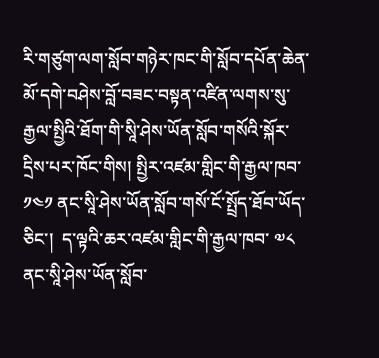རི་གཙུག་ལག་སློབ་གཉེར་ཁང་གི་སློབ་དཔོན་ཆེན་མོ་དགེ་བཤེས་བློ་བཟང་བསྟན་འཛིན་ལགས་སུ་རྒྱལ་སྤྱིའི་ཐོག་གི་སཱི་ཤེས་ཡོན་སློབ་གསོའི་སྐོར་དྲིས་པར་ཁོང་གིས། སྤྱིར་འཛམ་གླིང་གི་རྒྱལ་ཁབ་ ༡༤༡ ནང་སཱི་ཤེས་ཡོན་སློབ་གསོ་ངོ་སྤྲོད་ཐོབ་ཡོད་ཅིང་།  ད་ལྟའི་ཆར་འཛམ་གླིང་གི་རྒྱལ་ཁབ་ ༧༨ ནང་སཱི་ཤེས་ཡོན་སློབ་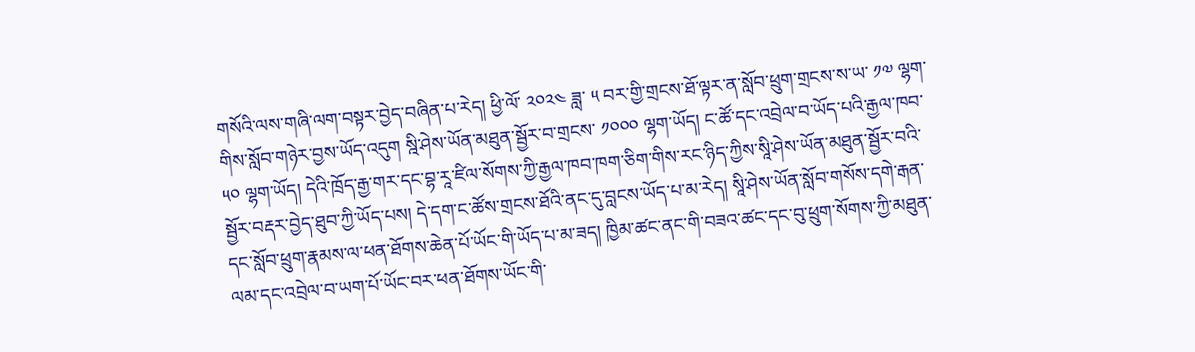གསོའི་ལས་གཞི་ལག་བསྟར་བྱེད་བཞིན་པ་རེད། ཕྱི་ལོ་ ༢༠༢༤ ཟླ་ ༥ བར་གྱི་གྲངས་ཐོ་ལྟར་ན་སློབ་ཕྲུག་གྲངས་ས་ཡ་ ༡༧ ལྷག་གིས་སློབ་གཉེར་བྱས་ཡོད་འདུག སྰི་ཤེས་ཡོན་མཐུན་སྦྱོར་བ་གྲངས་ ༡༠༠༠ ལྷག་ཡོད། ང་ཚོ་དང་འབྲེལ་བ་ཡོད་པའི་རྒྱལ་ཁབ་ ༥༠ ལྷག་ཡོད། དེའི་ཁྲོད་རྒྱ་གར་དང་བྷ་རཱ་ཛིལ་སོགས་ཀྱི་རྒྱལ་ཁབ་ཁག་ཅིག་གིས་རང་ཉིད་ཀྱིས་སཱི་ཤེས་ཡོན་མཐུན་སྦྱོར་བའི་སྦྱོར་བརྡར་བྱེད་ཐུབ་ཀྱི་ཡོད་པས། དེ་དག་ང་ཚོས་གྲངས་ཐོའི་ནང་དུ་བླངས་ཡོད་པ་མ་རེད། སཱི་ཤེས་ཡོན་སློབ་གསོས་དགེ་རྒན་དང་སློབ་ཕྲུག་རྣམས་ལ་ཕན་ཐོགས་ཆེན་པོ་ཡོང་གི་ཡོད་པ་མ་ཟད། ཁྱིམ་ཚང་ནང་གི་བཟའ་ཚང་དང་བུ་ཕྲུག་སོགས་ཀྱི་མཐུན་ལམ་དང་འབྲེལ་བ་ཡག་པོ་ཡོང་བར་ཕན་ཐོགས་ཡོང་གི་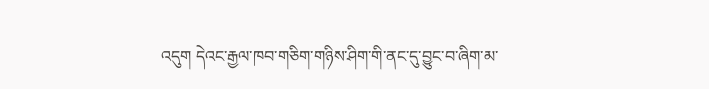འདུག དེའང་རྒྱལ་ཁབ་གཅིག་གཉིས་ཤིག་གི་ནང་དུ་བྱུང་བ་ཞིག་མ་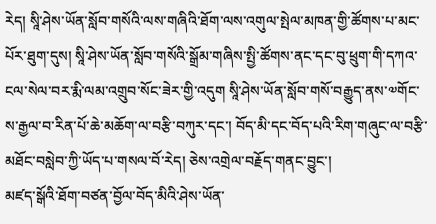རེད། སཱི་ཤེས་ཡོན་སློབ་གསོའི་ལས་གཞིའི་ཐོག་ལས་འགུལ་སྤེལ་མཁན་གྱི་ཚོགས་པ་མང་པོར་ཐུག་དུས། སཱི་ཤེས་ཡོན་སློབ་གསོའི་སྒྲོམ་གཞིས་སྤྱི་ཚོགས་ནང་དང་བུ་ཕྲུག་གི་དཀའ་ངལ་སེལ་བར་རྨི་ལམ་འགྲུབ་སོང་ཟེར་གྱི་འདུག སཱི་ཤེས་ཡོན་སློབ་གསོ་བརྒྱུད་ནས་༧གོང་ས་རྒྱལ་བ་རིན་པོ་ཆེ་མཆོག་ལ་བརྩི་བཀུར་དང་། བོད་མི་དང་བོད་པའི་རིག་གཞུང་ལ་བརྩི་མཐོང་བསླེབ་ཀྱི་ཡོད་པ་གསལ་བོ་རེད། ཅེས་འགྲེལ་བརྗོད་གནང་བྱུང་།
མཛད་སྒོའི་ཐོག་བཙན་བྱོལ་བོད་མིའི་ཤེས་ཡོན་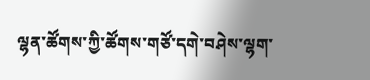ལྷན་ཚོགས་ཀྱི་ཚོགས་གཙོ་དགེ་བཤེས་ལྷག་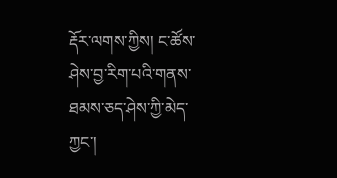རྡོར་ལགས་ཀྱིས། ང་ཚོས་ཤེས་བྱ་རིག་པའི་གནས་ཐམས་ཅད་ཤེས་ཀྱི་མེད་ཀྱང་།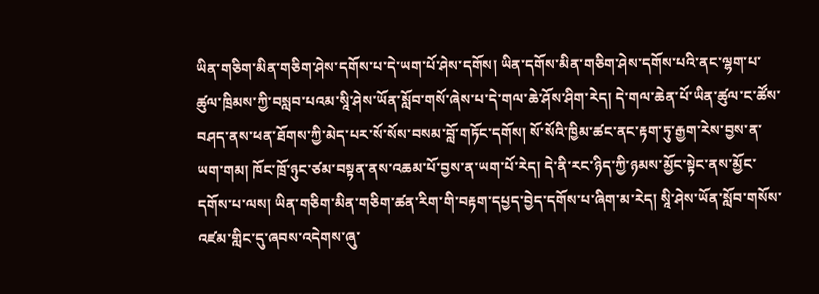ཡིན་གཅིག་མིན་གཅིག་ཤེས་དགོས་པ་དེ་ཡག་པོ་ཤེས་དགོས། ཡིན་དགོས་མིན་གཅིག་ཤེས་དགོས་པའི་ནང་ལྷག་པ་ཚུལ་ཁྲིམས་ཀྱི་བསླབ་པའམ་སཱི་ཤེས་ཡོན་སློབ་གསོ་ཞེས་པ་དེ་གལ་ཆེ་ཤོས་ཤིག་རེད། དེ་གལ་ཆེན་པོ་ཡིན་ཚུལ་ང་ཚོས་བཤད་ནས་ཕན་ཐོགས་ཀྱི་མེད་པར་སོ་སོས་བསམ་བློ་གཏོང་དགོས། སོ་སོའི་ཁྱིམ་ཚང་ནང་རྟག་ཏུ་རྒྱག་རེས་བྱས་ན་ཡག་གམ། ཁོང་ཁྲོ་ཉུང་ཙམ་བསྟན་ནས་འཆམ་པོ་བྱས་ན་ཡག་པོ་རེད། དེ་ནི་རང་ཉིད་ཀྱི་ཉམས་མྱོང་སྟེང་ནས་མྱོང་དགོས་པ་ལས། ཡིན་གཅིག་མིན་གཅིག་ཚན་རིག་གི་བརྟག་དཔྱད་བྱེད་དགོས་པ་ཞིག་མ་རེད། སཱི་ཤེས་ཡོན་སློབ་གསོས་འཛམ་གླིང་དུ་ཞབས་འདེགས་ཞུ་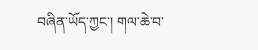བཞིན་ཡོད་ཀྱང་། གལ་ཆེ་བ་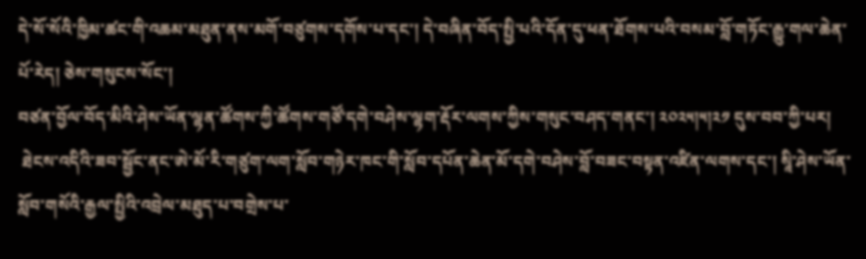དེ་སོ་སོའི་ཁྱིམ་ཚང་གི་འཆམ་མཐུན་ནས་མགོ་བཙུགས་དགོས་པ་དང་། དེ་བཞིན་བོད་སྤྱི་པའི་དོན་དུ་ཕན་ཐོགས་པའི་བསམ་བློ་གཏོང་རྒྱུ་གལ་ཆེན་པོ་རེད། ཅེས་གསུངས་སོང་།
བཙན་བྱོལ་བོད་མིའི་ཤེས་ཡོན་ལྷན་ཚོགས་ཀྱི་ཚོགས་གཙོ་དགེ་བཤེས་ལྷག་རྡོར་ལགས་ཀྱིས་གསུང་བཤད་གནང་། ༢༠༢༥།༥།༢༡ དུས་བབ་ཀྱི་པར།
 ཐེངས་འདིའི་ཟབ་སྦྱོང་ནང་ཨེ་མོ་རི་གཙུག་ལག་སློབ་གཉེར་ཁང་གི་སློབ་དཔོན་ཆེན་མོ་དགེ་བཤེས་བློ་བཟང་བསྟན་འཛིན་ལགས་དང་། སཱི་ཤེས་ཡོན་སློབ་གསོའི་རྒྱལ་སྤྱིའི་འབྲེལ་མཐུད་པ་བགྲེས་པ་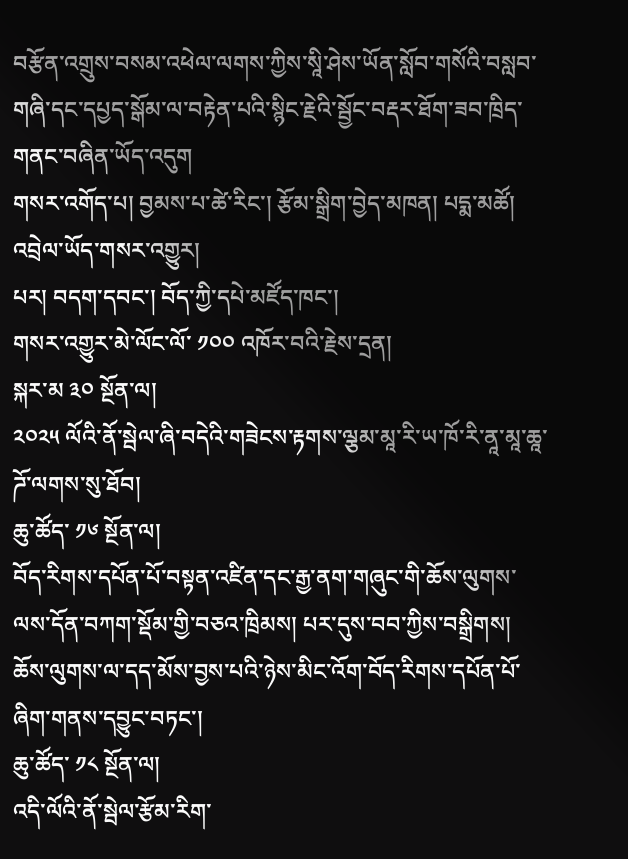བརྩོན་འགྲུས་བསམ་འཕེལ་ལགས་ཀྱིས་སཱི་ཤེས་ཡོན་སློབ་གསོའི་བསླབ་གཞི་དང་དཔྱད་སྒོམ་ལ་བརྟེན་པའི་སྙིང་རྗེའི་སྦྱོང་བརྡར་ཐོག་ཟབ་ཁྲིད་གནང་བཞིན་ཡོད་འདུག
གསར་འགོད་པ། བྱམས་པ་ཚེ་རིང་། རྩོམ་སྒྲིག་བྱེད་མཁན། པདྨ་མཚོ།
འབྲེལ་ཡོད་གསར་འགྱུར།
པར། བདག་དབང་། བོད་ཀྱི་དཔེ་མཛོད་ཁང་།
གསར་འགྱུར་མེ་ལོང་ལོ་ ༡༠༠ འཁོར་བའི་རྗེས་དྲན།
སྐར་མ ༣༠ སྔོན་ལ།
༢༠༢༥ ལོའི་ནོ་སྦེལ་ཞི་བདེའི་གཟེངས་རྟགས་ལྕམ་མཱ་རི་ཡ་ཁོ་རི་ནཱ་མཱ་ཆཱ་ཌོ་ལགས་སུ་ཐོབ།
ཆུ་ཚོད་ ༡༦ སྔོན་ལ།
བོད་རིགས་དཔོན་པོ་བསྟན་འཛིན་དང་རྒྱ་ནག་གཞུང་གི་ཆོས་ལུགས་ལས་དོན་བཀག་སྡོམ་གྱི་བཅའ་ཁྲིམས། པར་དུས་བབ་ཀྱིས་བསྒྲིགས།
ཆོས་ལུགས་ལ་དད་མོས་བྱས་པའི་ཉེས་མིང་འོག་བོད་རིགས་དཔོན་པོ་ཞིག་གནས་དབྱུང་བཏང་།
ཆུ་ཚོད་ ༡༨ སྔོན་ལ།
འདི་ལོའི་ནོ་སྦེལ་རྩོམ་རིག་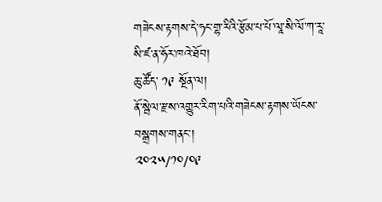གཟེངས་རྟགས་དེ་ཧང་གྷ་རིའི་རྩོམ་པ་པོ་ལཱ་སི་ལོ་ཀ་རཱ་སི་ཛ་ན་ཧོར་ཁའེ་ཐོབ།
ཆུ་ཚོད་ ༡༩ སྔོན་ལ།
ནོ་སྦེལ་རྫས་འགྱུར་རིག་པའི་གཟེངས་རྟགས་ཡོངས་བསྒྲགས་གནང་།
༢༠༢༥/༡༠/༠༩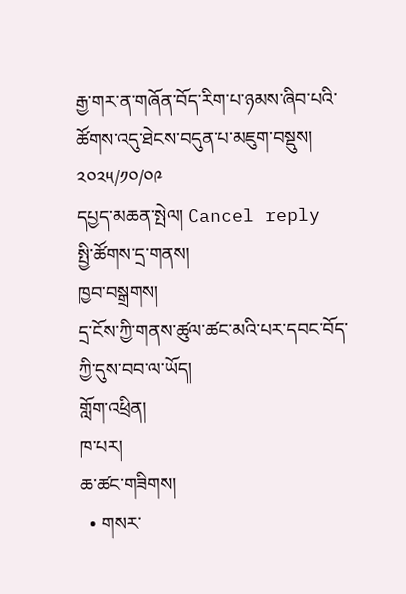རྒྱ་གར་ན་གཞོན་བོད་རིག་པ་ཉམས་ཞིབ་པའི་ཚོགས་འདུ་ཐེངས་བདུན་པ་མཇུག་བསྡུས།
༢༠༢༥/༡༠/༠༩
དཔྱད་མཆན་སྤེལ། Cancel reply
སྤྱི་ཚོགས་དྲ་གནས།
ཁྱབ་བསྒྲགས།
དྲ་ངོས་ཀྱི་གནས་ཚུལ་ཚང་མའི་པར་དབང་བོད་ཀྱི་དུས་བབ་ལ་ཡོད།
གློག་འཕྲིན།
ཁ་པར།
ཆ་ཚང་གཟིགས།
  • གསར་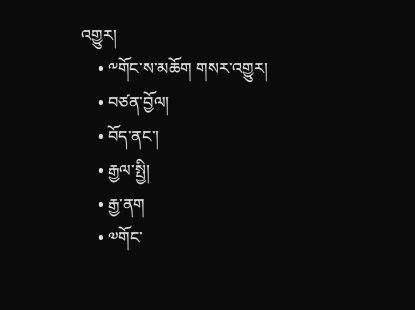འགྱུར།
    • ༸གོང་ས་མཆོག གསར་འགྱུར།
    • བཙན་བྱོལ།
    • བོད་ནང་།
    • རྒྱལ་སྤྱི།
    • རྒྱ་ནག
    • ༧གོང་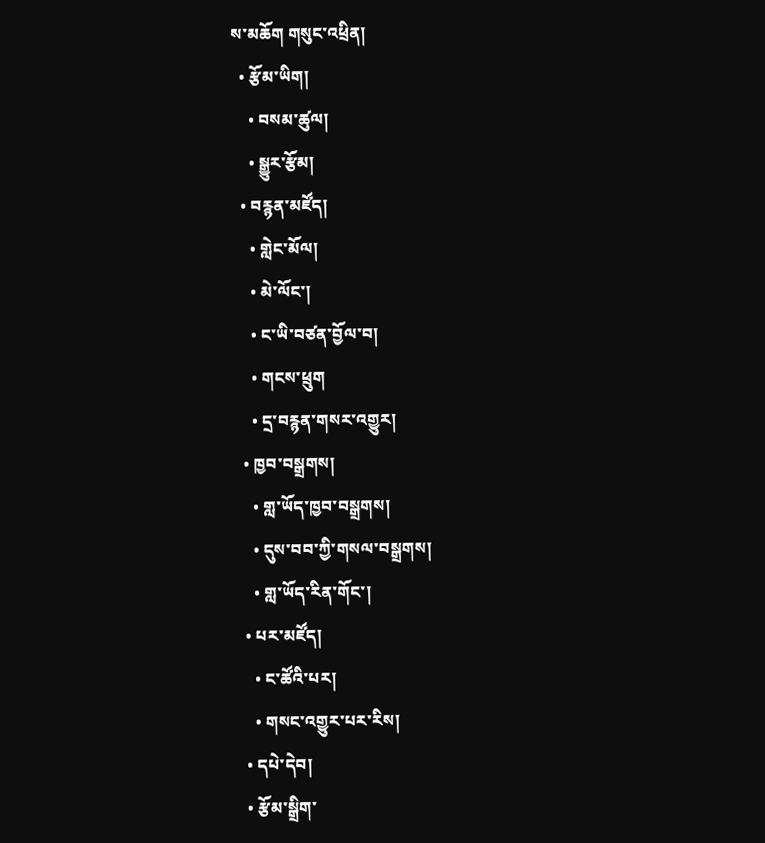ས་མཆོག གསུང་འཕྲིན།
  • རྩོམ་ཡིག།
    • བསམ་ཚུལ།
    • སྒྱུར་རྩོམ།
  • བརྙན་མཛོད།
    • གླེང་མོལ།
    • མེ་ལོང་།
    • ང་ཡི་བཙན་བྱོལ་བ།
    • གངས་ཕྲུག
    • དྲ་བརྙན་གསར་འགྱུར།
  • ཁྱབ་བསྒྲགས།
    • གླ་ཡོད་ཁྱབ་བསྒྲགས།
    • དུས་བབ་ཀྱི་གསལ་བསྒྲགས།
    • གླ་ཡོད་རིན་གོང་།
  • པར་མཛོད།
    • ང་ཚོའི་པར།
    • གསང་འགྱུར་པར་རིས།
  • དཔེ་དེབ།
  • རྩོམ་སྒྲིག་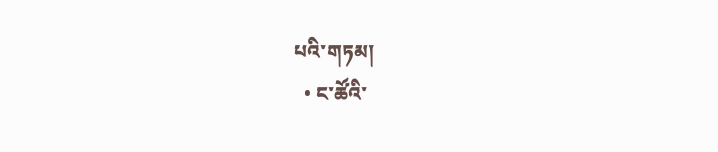པའི་གཏམ།
  • ང་ཚོའི་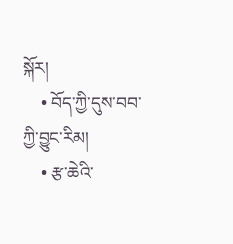སྐོར།
    • བོད་ཀྱི་དུས་བབ་ཀྱི་བྱུང་རིམ།
    • རྩ་ཆེའི་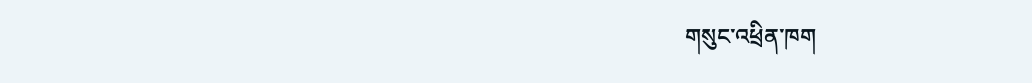གསུང་འཕྲིན་ཁག